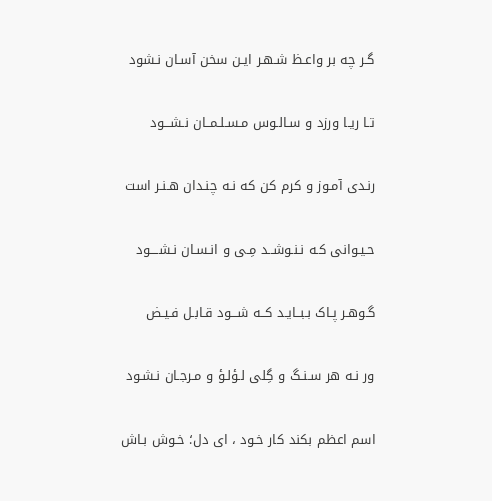گـر چه بر واعـظ شـهـر ایـن سخن آسـان نـشود

تـا ریـا ورزد و سـالـوس مـسـلـمــان نـشـــود

رنـدی آمـوز و کرم کن که نـه چنـدان هـنـر است

حـیـوانی کـه نـنـوشــد مِـی و انـسـان نـشــــود

گـوهـر پـاک بـبــایـد کــه شـــود قـابـل فـیـض

ور نـه هر سـنـگ و گِلی لـؤلـؤ و مـرجـان نـشـود

اسم اعظم بکند کار خـود ، ای دل؛ خـوش بـاش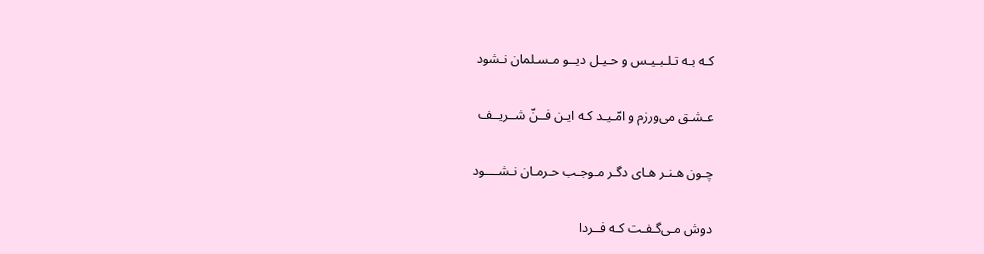کـه بـه تـلـبـیـس و حـیـل دیــو مـسـلمان نـشود

عـشـق می‌ورزم و امّـیـد کـه ایـن فــنّ شــریــف

چـون هـنـر هـای دگـر مـوجـب حـرمـان نـشــــود

دوش مـی‌گـفـت کـه فــردا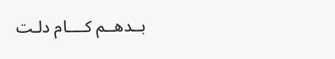بــدهــم کــــام دلـت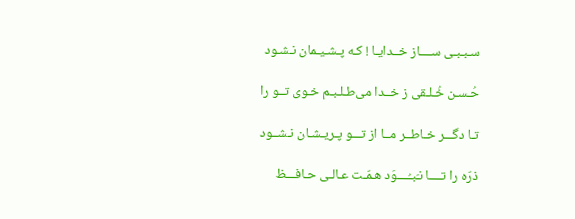سـبـبـی ســــاز خــدایـا ! کـه پـشـیـمان نـشـود

حُـسـن خُـلـقی ز خــدا می‌طـلـبـم خـوی تــو را

تـا دگـــر خـاطــر مــا از تـــو پـریـشـان نـشــود

ذرّه را تــــا نـَبـُــــوَد هـمّـت عـالـی حـافـــظ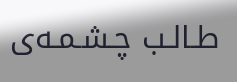طـالـب چـشـمـه‌ی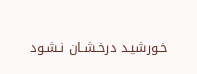خـورشیـد درخـشـان نـشـود